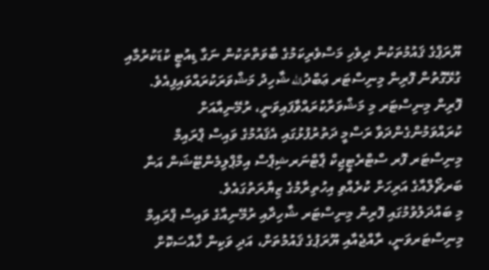ޔޫރަޕްގެ ޤައުމުތަކުން ދިވެހި މަސްވެރިކަމުގެ ބާވަތްތަކުން ނަގާ ޑިއުޓީ ކުޑަކުރުމާއި ގުޅޭގޮތުން ފޮރިން މިނިސްޓަރ ޢަބްދުالله ޝާހިދު މަޝްވަރަކުރައްވައިފިއެވެ.
ފޮރިން މިނިސްޓަރ މި މަޝްވަރާކުރައްވާފައިވަނީ، ރުމޭނިއާއަށް ކުރައްވަމުންގެންދަވާ ރަސްމީ ދަތުރުފުޅުގައި އެޤައުމުގެ ވައިސް ޕްރައިމް މިނިސްޓަރ ފޮރ ސްޓްރެޓީޖިކް ޕާޓްނަރޝިޕްސް އިމްޕްލިމެންޓޭޝަން އަނާ ބަރޗޯލްއާގެ އަރިހަށް ކުރެއްވި އިހުތިރާމުގެ ޒިޔާރަތުގައެވެ.
މި ބައްދަލުވުމުގައި ފޮރިން މިނިސްޓަރ ޝާހިދާއި ރުމޭނިއާގެ ވައިސް ޕްރައިމް މިނިސްޓަރވަނީ، ރާއްޖެއާއި ޔޫރަޕުގެ ޤައުމުތަށް، އަދި ވަކިން ޚާއްސަކޮށް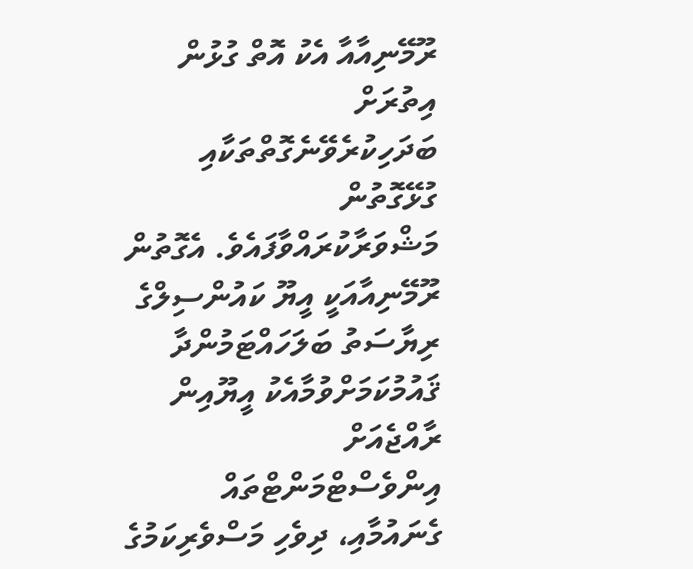ރޫމޭނިއާއާ އެކު އޮތް ގުޅުން އިތުރަށް ބަދަހިކުރެވޭނެގޮތްތަކާއި ގުޅޭގޮތުން މަޝްވަރާކުރައްވާފައެވެ. އެގޮތުން ރޫމޭނިއާއަކީ އީޔޫ ކައުންސިލްގެ ރިޔާސަތު ބަލަހައްޓަމުންދާ ޤައުމުކަމަށްވުމާއެކު އީޔޫއިން ރާއްޖެއަށް އިންވެސްޓްމަންޓްތައް ގެނައުމާއި، ދިވެހި މަސްވެރިކަމުގެ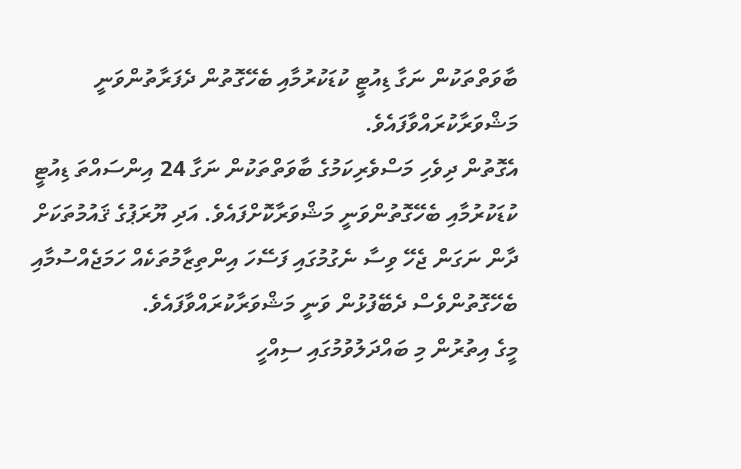ބާވަތްތަކުން ނަގާ ޑިއުޓީ ކުޑަކުރުމާއި ބެހޭގޮތުން ދެފަރާތުންވަނީ މަޝްވަރާކުރައްވާފައެވެ.
އެގޮތުން ދިވެހި މަސްވެރިކަމުގެ ބާވަތްތަކުން ނަގާ 24 އިންސައްތަ ޑިއުޓީ ކުޑަކުރުމާއި ބެހޭގޮތުންވަނީ މަޝްވަރާކޮށްފައެވެ. އަދި ޔޫރަޕުގެ ޤައުމުތަކަށް ދާން ނަގަން ޖެހޭ ވިސާ ނެގުމުގައި ފަސޭހަ އިންތިޒާމުތަކެއް ހަމަޖެއްސުމާއި ބެހޭގޮތުންވެސް ދެބޭފުޅުން ވަނީ މަޝްވަރާކުރައްވާފައެވެ.
މީގެ އިތުރުން މި ބައްދަލުވުމުގައި ސިއްހީ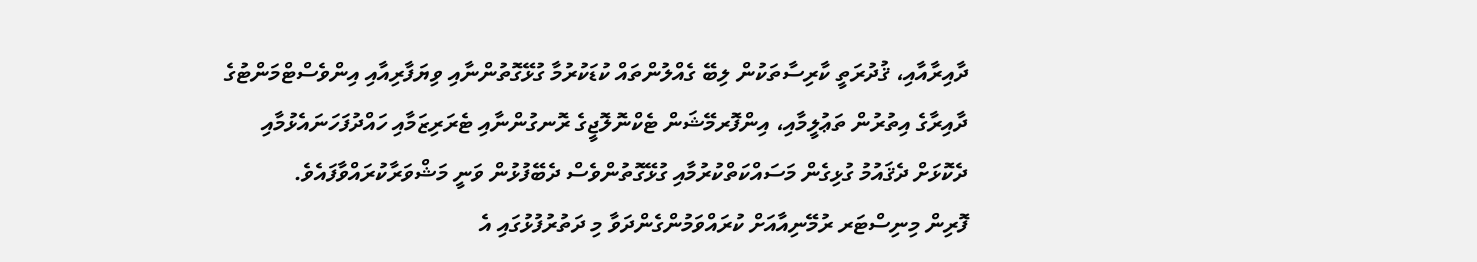ދާއިރާއާއި، ޤުދުރަތީ ކާރިސާތަކުން ލިބޭ ގެއްލުންތައް ކުޑަކުރުމާ ގުޅޭގޮތުންނާއި ވިޔަފާރިއާއި އިންވެސްޓްމަންޓުގެ ދާއިރާގެ އިތުރުން ތަޢުލީމާއި، އިންފޮރމޭޝަން ޓެކްނޮލޮޖީގެ ރޮނގުންނާއި ޓެރަރިޒަމާއި ހައްދުފަހަނައެޅުމާއި ދެކޮޅަށް ދެޤައުމު ގުޅިގެން މަސައްކަތްކުރުމާއި ގުޅޭގޮތުންވެސް ދެބޭފުޅުން ވަނީ މަޝްވަރާކުރައްވާފައެވެ.
ފޮރިން މިނިސްޓަރ ރުމޭނިއާއަށް ކުރައްވަމުންގެންދަވާ މި ދަތުރުފުޅުގައި އެ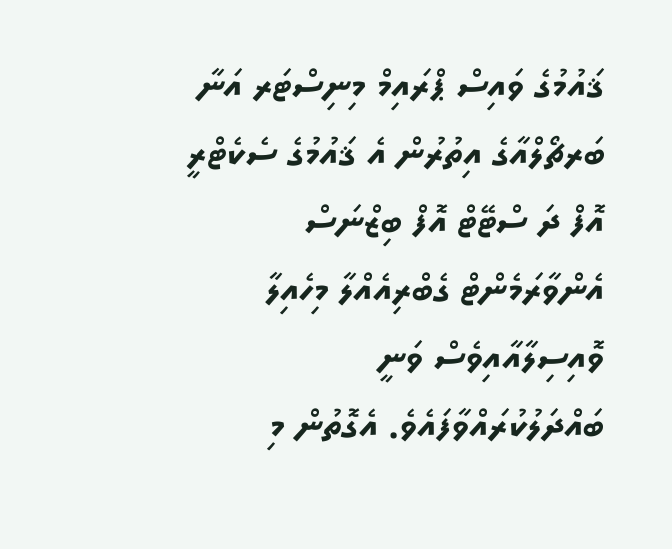ޤައުމުގެ ވައިސް ޕްރައިމް މިނިސްޓަރ އަނާ ބަރޗޯލްއާގެ އިތުރުން އެ ޤައުމުގެ ސެކެޓްރީ އޮފް ދަ ސްޓޭޓް އޮފް ބިޒްނަސް އެންވާރަމެންޓް ގެބްރިއެއްލާ މިހެއިލާ ވޮއިސިލާއާއިވެސް ވަނީ ބައްދަލުކުރައްވާފައެވެ. އެގޮތުން މި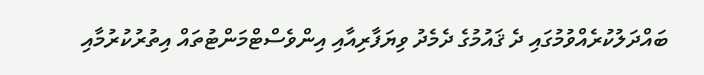ބައްދަލުކުރެއްވުމުގައި ދެ ޤައުމުގެ ދެމެދު ވިޔަފާރިއާއި އިންވެސްޓްމަންޓުތައް އިތުރުކުރުމާއި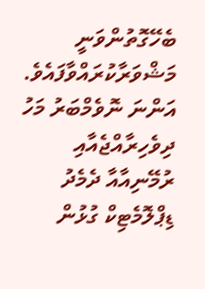ބެހޭގޮތުންވަނީ މަޝްވަރާކުރައްވާފައެވެ.
އަންނަ ނޮވެމްބަރު މަހު ދިވެހިރާއްޖެއާއި ރުމޭނިއާއާ ދެމެދު ޑިޕްލޮމެޓިކް ގުޅުން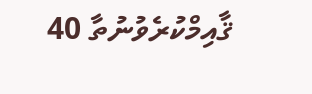ޤާއިމްކުރެވުނުތާ 40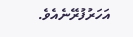އަހަރުފުރޭނެއެވެ.